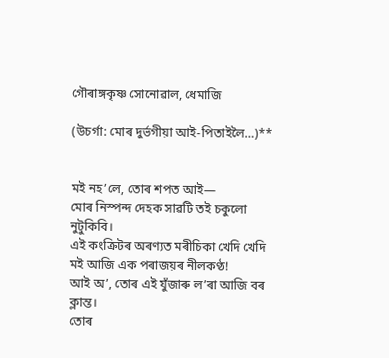গৌৰাঙ্গকৃষ্ণ সোনোৱাল, ধেমাজি

(উচৰ্গা: মোৰ দুৰ্ভগীয়া আই-পিতাইলৈ…)**


মই নহ’লে, তোৰ শপত আই—
মোৰ নিস্পন্দ দেহক সাৱটি তই চকুলো নুটুকিবি।
এই কংক্ৰিটৰ অৰণ্যত মৰীচিকা খেদি খেদি
মই আজি এক পৰাজয়ৰ নীলকণ্ঠ!
আই অ’, তোৰ এই যুঁজাৰু ল’ৰা আজি বৰ ক্লান্ত।
তোৰ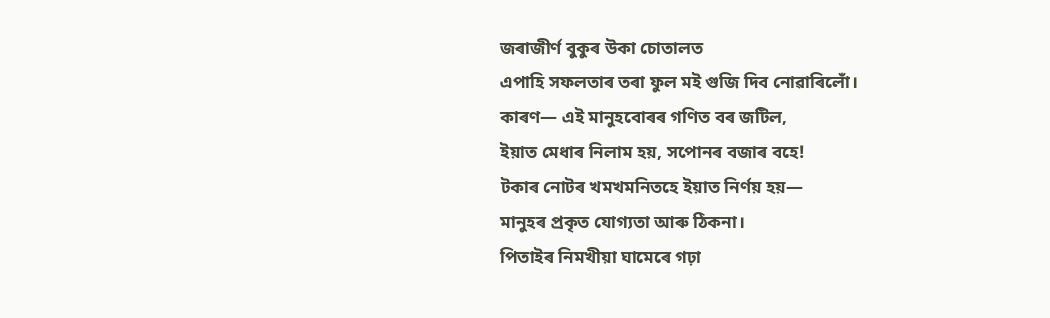জৰাজীৰ্ণ বুকুৰ উকা চোতালত
এপাহি সফলতাৰ তৰা ফুল মই গুজি দিব নোৱাৰিলোঁ।
কাৰণ— এই মানুহবোৰৰ গণিত বৰ জটিল,
ইয়াত মেধাৰ নিলাম হয়, সপোনৰ বজাৰ বহে!
টকাৰ নোটৰ খমখমনিতহে ইয়াত নিৰ্ণয় হয়—
মানুহৰ প্ৰকৃত যোগ্যতা আৰু ঠিকনা।
পিতাইৰ নিমখীয়া ঘামেৰে গঢ়া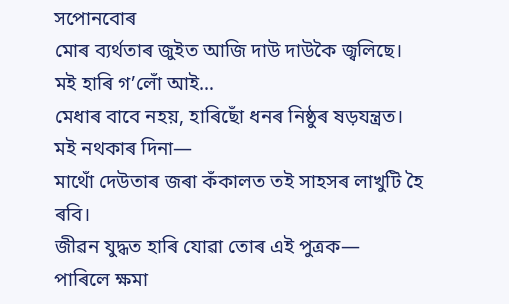সপোনবোৰ
মোৰ ব্যৰ্থতাৰ জুইত আজি দাউ দাউকৈ জ্বলিছে।
মই হাৰি গ’লোঁ আই…
মেধাৰ বাবে নহয়, হাৰিছোঁ ধনৰ নিষ্ঠুৰ ষড়যন্ত্ৰত।
মই নথকাৰ দিনা—
মাথোঁ দেউতাৰ জৰা কঁকালত তই সাহসৰ লাখুটি হৈ ৰবি।
জীৱন যুদ্ধত হাৰি যোৱা তোৰ এই পুত্ৰক—
পাৰিলে ক্ষমা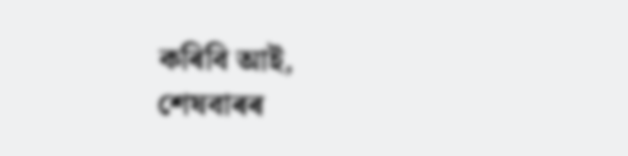কৰিবি আই,
শেষবাৰৰ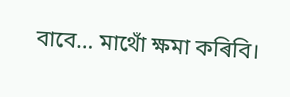বাবে… মাথোঁ ক্ষমা কৰিবি।